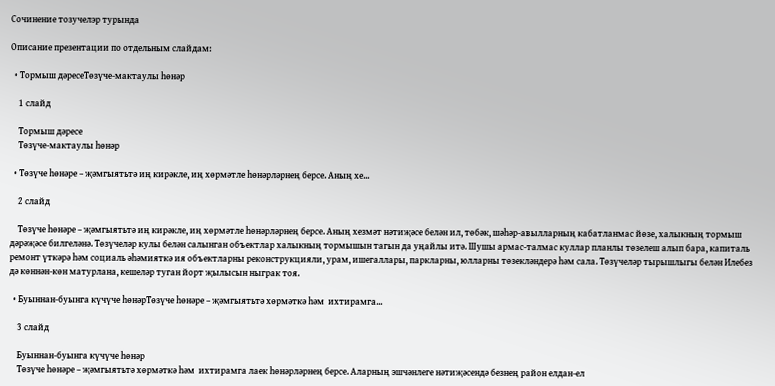Сочинение тозучелэр турында

Описание презентации по отдельным слайдам:

  • Тормыш дәресеТөзүче-мактаулы һөнәр

    1 слайд

    Тормыш дәресе
    Төзүче-мактаулы һөнәр

  • Төзүче һөнәре – җәмгыятьтә иң кирәкле, иң хөрмәтле һөнәрләрнең берсе. Аның хе...

    2 слайд

    Төзүче һөнәре – җәмгыятьтә иң кирәкле, иң хөрмәтле һөнәрләрнең берсе. Аның хезмәт нәтиҗәсе белән ил, төбәк, шәһәр-авылларның кабатланмас йөзе, халыкның тормыш дәрәҗәсе билгеләнә. Төзүчеләр кулы белән салынган объектлар халыкның тормышын тагын да уңайлы итә. Шушы армас-талмас куллар планлы төзелеш алып бара, капиталь ремонт үткәрә һәм социаль әһәмияткә ия объектларны реконструкцияли, урам, ишегаллары, паркларны, юлларны төзекләндерә һәм сала. Төзүчеләр тырышлыгы белән Илебез дә көннән-көн матурлана, кешеләр туган йорт җылысын ныграк тоя.

  • Буыннан-буынга күчүче һөнәрТөзүче һөнәре – җәмгыятьтә хөрмәткә һәм  ихтирамга...

    3 слайд

    Буыннан-буынга күчүче һөнәр
    Төзүче һөнәре – җәмгыятьтә хөрмәткә һәм  ихтирамга лаек һөнәрләрнең берсе. Аларның эшчәнлеге нәтиҗәсендә безнең район елдан-ел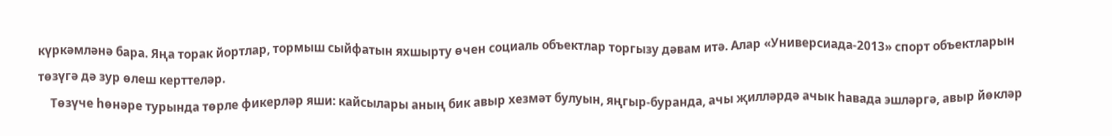күркәмләнә бара. Яңа торак йортлар, тормыш сыйфатын яхшырту өчен социаль объектлар торгызу дәвам итә. Алар «Универсиада-2013» спорт объектларын төзүгә дә зур өлеш керттеләр.
    Төзүче һөнәре турында төрле фикерләр яши: кайсылары аның бик авыр хезмәт булуын, яңгыр-буранда, ачы җилләрдә ачык һавада эшләргә, авыр йөкләр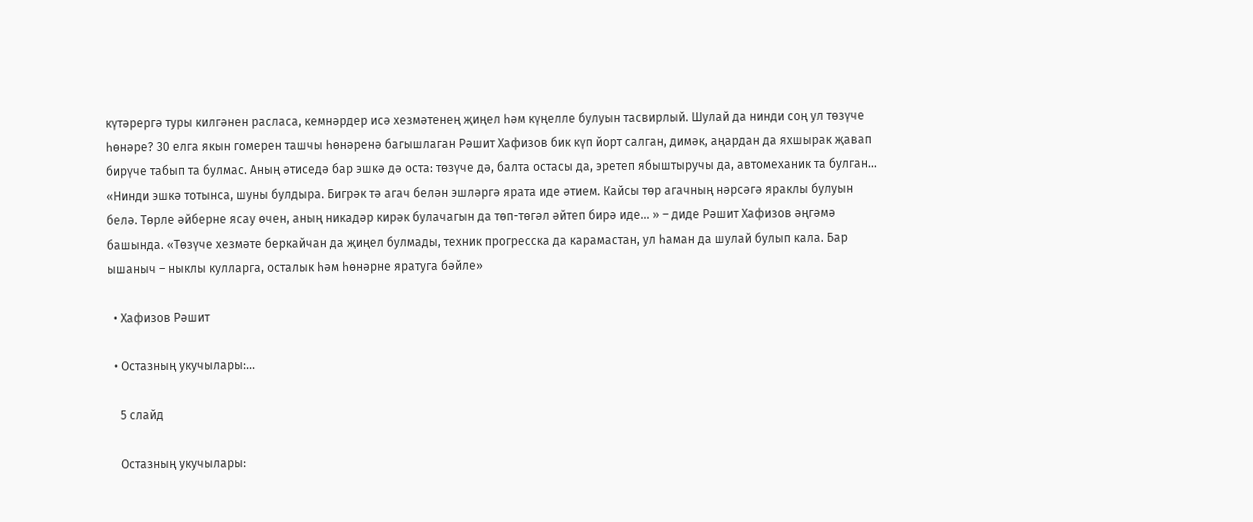күтәрергә туры килгәнен расласа, кемнәрдер исә хезмәтенең җиңел һәм күңелле булуын тасвирлый. Шулай да нинди соң ул төзүче һөнәре? 30 елга якын гомерен ташчы һөнәренә багышлаган Рәшит Хафизов бик күп йорт салган, димәк, аңардан да яхшырак җавап бирүче табып та булмас. Аның әтиседә бар эшкә дә оста: төзүче дә, балта остасы да, эретеп ябыштыручы да, автомеханик та булган… «Нинди эшкә тотынса, шуны булдыра. Бигрәк тә агач белән эшләргә ярата иде әтием. Кайсы төр агачның нәрсәгә яраклы булуын белә. Төрле әйберне ясау өчен, аның никадәр кирәк булачагын да төп-төгәл әйтеп бирә иде… » – диде Рәшит Хафизов әңгәмә башында. «Төзүче хезмәте беркайчан да җиңел булмады, техник прогресска да карамастан, ул һаман да шулай булып кала. Бар ышаныч – ныклы кулларга, осталык һәм һөнәрне яратуга бәйле»

  • Хафизов Рәшит

  • Остазның укучылары:...

    5 слайд

    Остазның укучылары: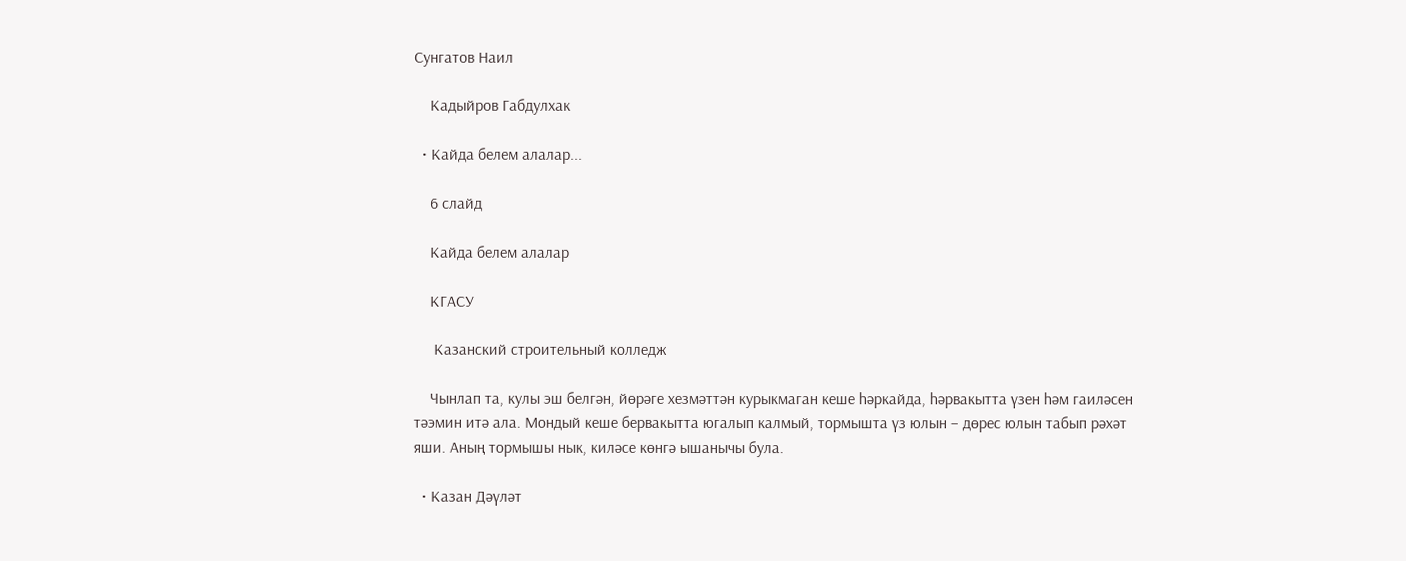Сунгатов Наил

    Кадыйров Габдулхак

  • Кайда белем алалар...

    6 слайд

    Кайда белем алалар

    КГАСУ

     Казанский строительный колледж

    Чынлап та, кулы эш белгән, йөрәге хезмәттән курыкмаган кеше һәркайда, һәрвакытта үзен һәм гаиләсен тәэмин итә ала. Мондый кеше бервакытта югалып калмый, тормышта үз юлын – дөрес юлын табып рәхәт яши. Аның тормышы нык, киләсе көнгә ышанычы була.

  • Казан Дәүләт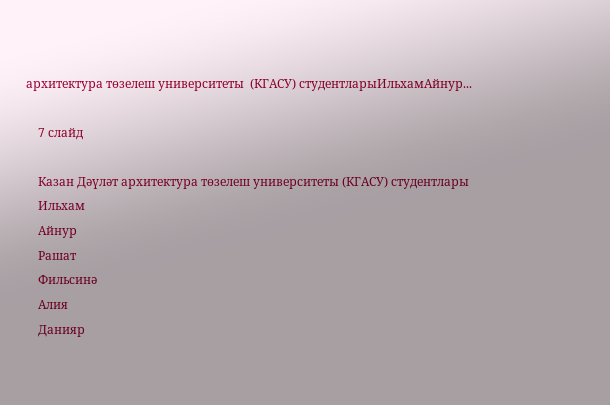архитектура төзелеш университеты  (КГАСУ) студентларыИльхамАйнур...

    7 слайд

    Казан Дәүләт архитектура төзелеш университеты (КГАСУ) студентлары
    Ильхам
    Айнур
    Рашат
    Фильсинә
    Алия
    Данияр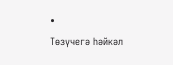•                    Төзүчегә һәйкәл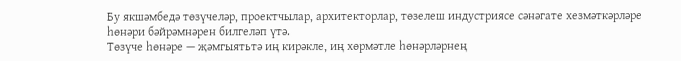Бу якшәмбедә төзүчеләр, проектчылар, архитекторлар, төзелеш индустриясе сәнәгате хезмәткәрләре һөнәри бәйрәмнәрен билгеләп үтә.
Төзүче һөнәре — җәмгыятьтә иң кирәкле, иң хөрмәтле һөнәрләрнең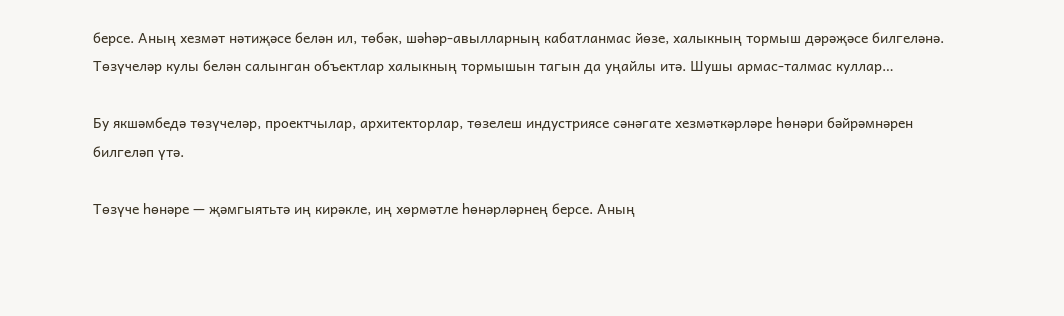берсе. Аның хезмәт нәтиҗәсе белән ил, төбәк, шәһәр-авылларның кабатланмас йөзе, халыкның тормыш дәрәҗәсе билгеләнә. Төзүчеләр кулы белән салынган объектлар халыкның тормышын тагын да уңайлы итә. Шушы армас-талмас куллар…

Бу якшәмбедә төзүчеләр, проектчылар, архитекторлар, төзелеш индустриясе сәнәгате хезмәткәрләре һөнәри бәйрәмнәрен билгеләп үтә.

Төзүче һөнәре — җәмгыятьтә иң кирәкле, иң хөрмәтле һөнәрләрнең берсе. Аның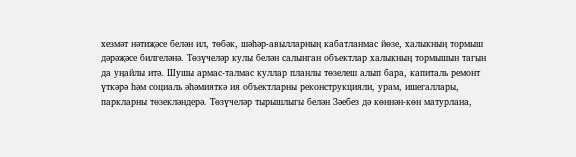хезмәт нәтиҗәсе белән ил, төбәк, шәһәр-авылларның кабатланмас йөзе, халыкның тормыш дәрәҗәсе билгеләнә. Төзүчеләр кулы белән салынган объектлар халыкның тормышын тагын да уңайлы итә. Шушы армас-талмас куллар планлы төзелеш алып бара, капиталь ремонт үткәрә һәм социаль әһәмияткә ия объектларны реконструкцияли, урам, ишегаллары, паркларны төзекләндерә. Төзүчеләр тырышлыгы белән Зәебез дә көннән-көн матурлана,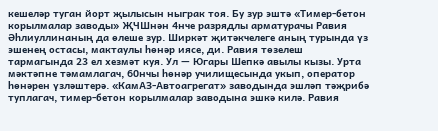кешеләр туган йорт җылысын ныграк тоя. Бу зур эштә «Тимер-бетон корылмалар заводы» ҖЧШнән 4нче разрядлы арматурачы Равия Әһлиуллинаның да өлеше зур. Ширкәт җитәкчелеге аның турында үз эшенең остасы, мактаулы һөнәр иясе, ди. Равия төзелеш тармагында 23 ел хезмәт куя. Ул — Югары Шепкә авылы кызы. Урта мәктәпне тәмамлагач, 60нчы һөнәр училищесында укып, оператор һөнәрен үзләштерә. «КамАЗ-Автоагрегат» заводында эшләп тәҗрибә туплагач, тимер-бетон корылмалар заводына эшкә килә. Равия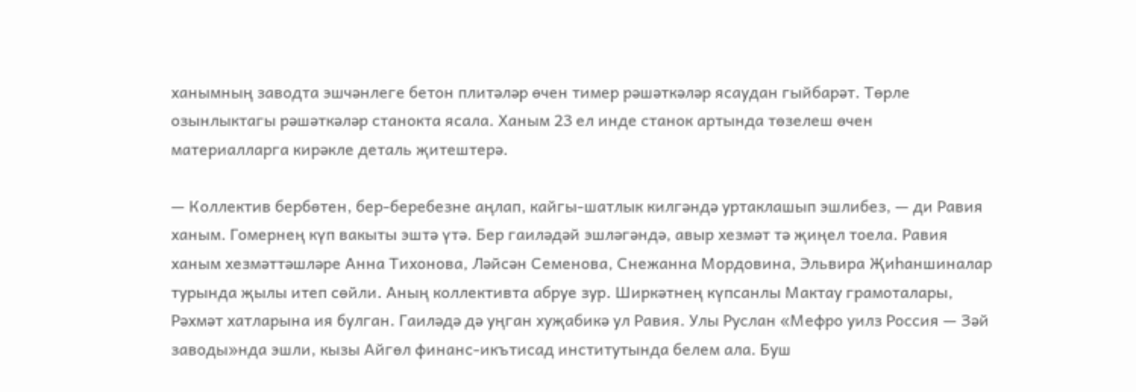ханымның заводта эшчәнлеге бетон плитәләр өчен тимер рәшәткәләр ясаудан гыйбарәт. Төрле озынлыктагы рәшәткәләр станокта ясала. Ханым 23 ел инде станок артында төзелеш өчен материалларга кирәкле деталь җитештерә.

— Коллектив бербөтен, бер-беребезне аңлап, кайгы-шатлык килгәндә уртаклашып эшлибез, — ди Равия ханым. Гомернең күп вакыты эштә үтә. Бер гаиләдәй эшләгәндә, авыр хезмәт тә җиңел тоела. Равия ханым хезмәттәшләре Анна Тихонова, Ләйсән Семенова, Снежанна Мордовина, Эльвира Җиһаншиналар турында җылы итеп сөйли. Аның коллективта абруе зур. Ширкәтнең күпсанлы Мактау грамоталары, Рәхмәт хатларына ия булган. Гаиләдә дә уңган хуҗабикә ул Равия. Улы Руслан «Мефро уилз Россия — Зәй заводы»нда эшли, кызы Айгөл финанс-икътисад институтында белем ала. Буш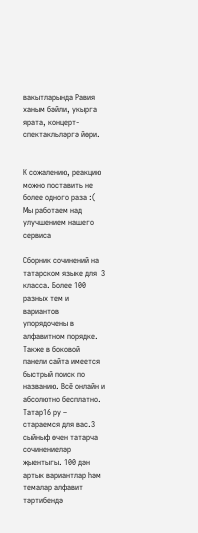вакытларында Равия ханым бәйли, укырга ярата, концерт-спектакльләргә йөри.


К сожалению, реакцию можно поставить не более одного раза :(
Мы работаем над улучшением нашего сервиса

Сборник сочинений на татарском языке для  3 класса. Более 100 разных тем и вариантов упорядочены в алфавитном порядке. Также в боковой панели сайта имеется быстрый поиск по названию. Всё онлайн и абсолютно бесплатно. Татар16 ру – стараемся для вас.3 сыйныф өчен татарча сочинениеләр җыентыгы. 100 дән артык вариантлар һәм темалар алфавит тәртибендә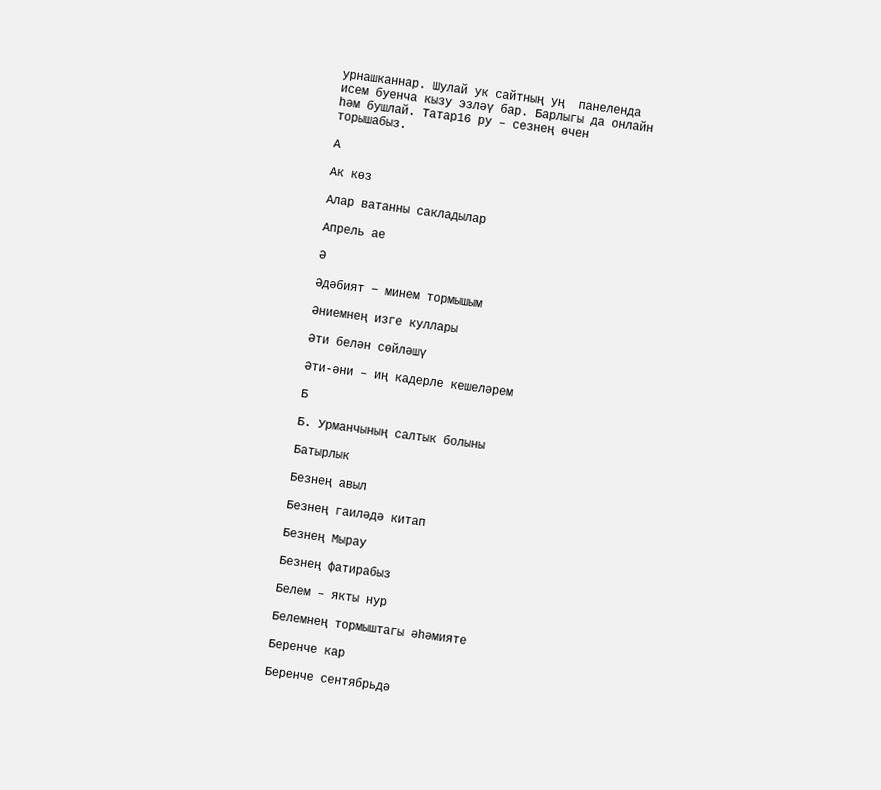урнашканнар. Шулай ук сайтның уң  панеленда исем буенча кызу эзләү бар. Барлыгы да онлайн һәм бушлай. Татар16 ру – сезнең өчен торышабыз.

А

Ак көз

Алар ватанны сакладылар

Апрель ае

Ә

Әдәбият − минем тормышым

Әниемнең изге куллары

Әти белән сөйләшү

Әти-әни – иң кадерле кешеләрем

Б

Б. Урманчының салтык болыны

Батырлык

Безнең авыл

Безнең гаиләдә китап

Безнең Мырау

Безнең фатирабыз

Белем – якты нур

Белемнең тормыштагы әһәмияте

Беренче кар

Беренче сентябрьдә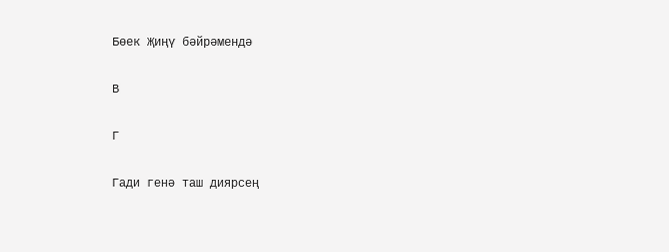Бөек Җиңү бәйрәмендә

В

Г

Гади генә таш диярсең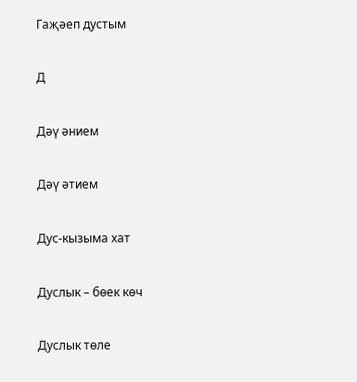Гаҗәеп дустым

Д

Дәү әнием

Дәү әтием

Дус-кызыма хат

Дуслык – бөек көч

Дуслык төле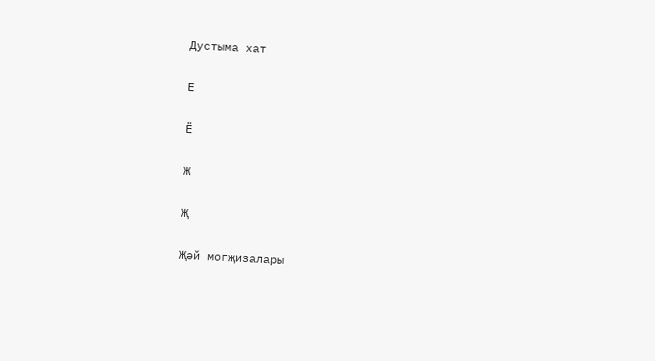Дустыма хат

Е

Ё

Ж

Җ

Җәй могҗизалары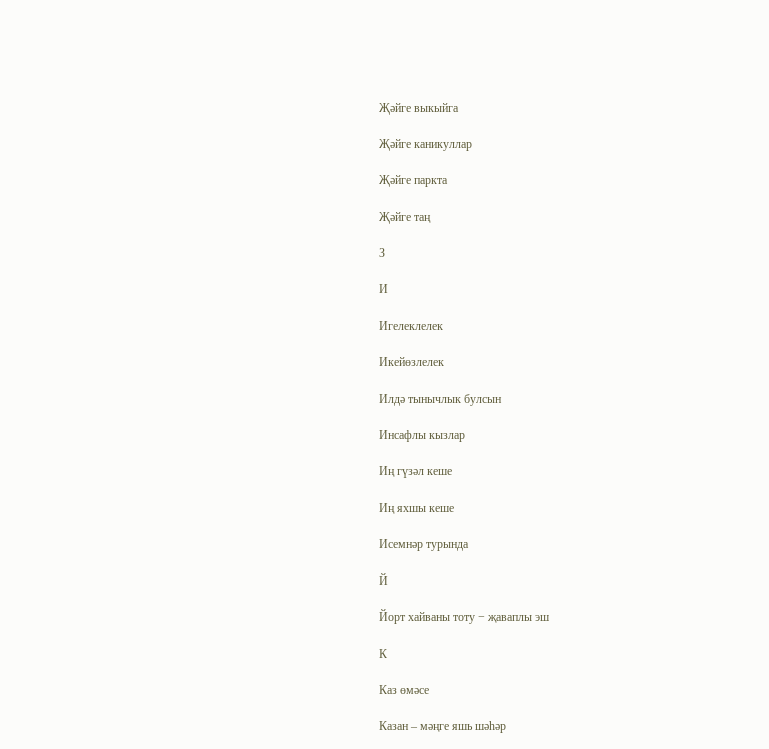Җәйге выкыйга

Җәйге каникуллар

Җәйге паркта

Җәйге таң

З

И

Игелеклелек

Икейөзлелек

Илдә тынычлык булсын

Инсафлы кызлар

Иң гүзәл кеше

Иң яхшы кеше

Исемнәр турында

Й

Йорт хайваны тоту − җаваплы эш

К

Каз өмәсе

Казан – мәңге яшь шәһәр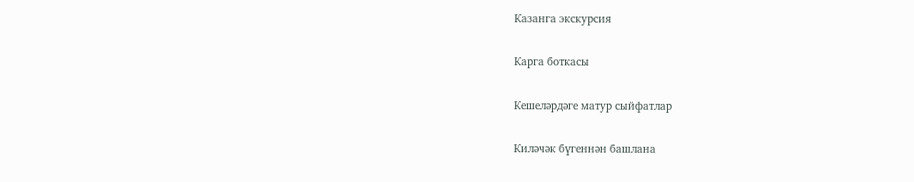Казанга экскурсия

Карга боткасы

Кешеләрдәге матур сыйфатлар

Киләчәк бүгеннән башлана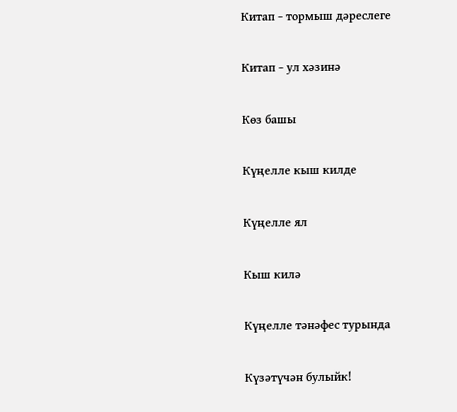Китап − тормыш дәреслеге

Китап − ул хәзинә

Көз башы

Күңелле кыш килде

Күңелле ял

Кыш килә

Күңелле тәнәфес турында

Күзәтүчән булыйк!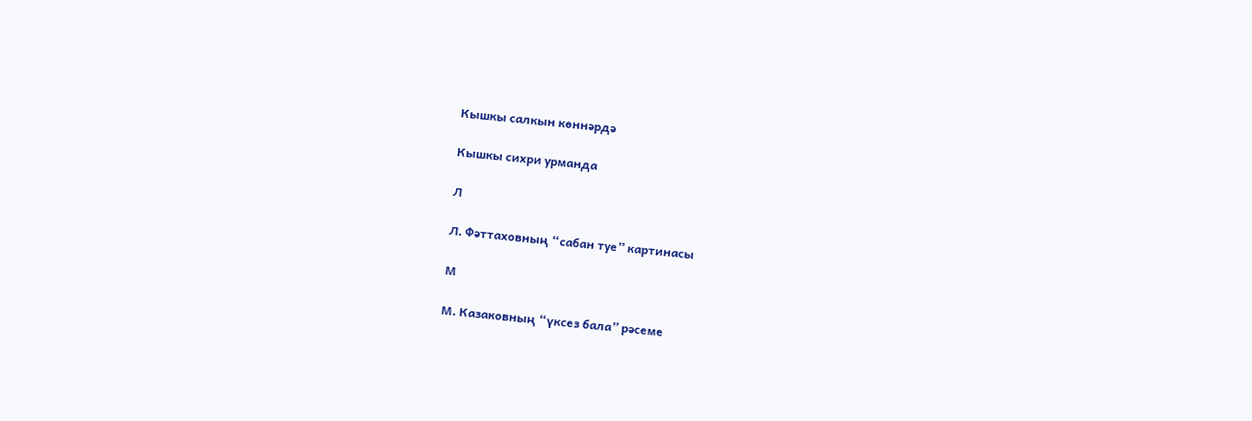Кышкы салкын көннәрдә

Кышкы сихри урманда

Л

Л. Фәттаховның “сабан туе” картинасы

М

М. Казаковның “үксез бала” рәсеме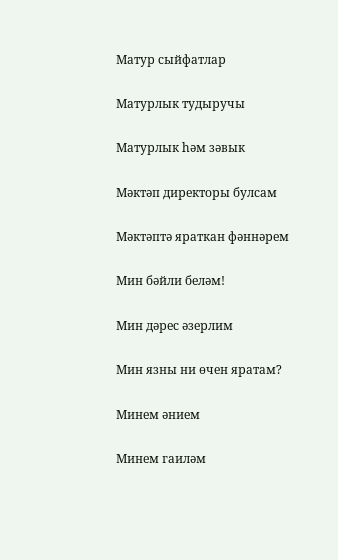Матур сыйфатлар

Матурлык тудыручы

Матурлык һәм зәвык

Мәктәп директоры булсам

Мәктәптә яраткан фәннәрем

Мин бәйли беләм!

Мин дәрес әзерлим

Мин язны ни өчен яратам?

Минем әнием

Минем гаиләм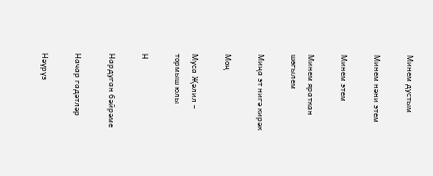Минем дустым

Минем нәни этем

Минем этем

Минем яраткан шөгылем

Миңа эт нигә кирәк

Моң

Муса Җәлил – тормыш юлы

Н

Нардуган бәйрәме

Начар гадәтләр

Нәүрүз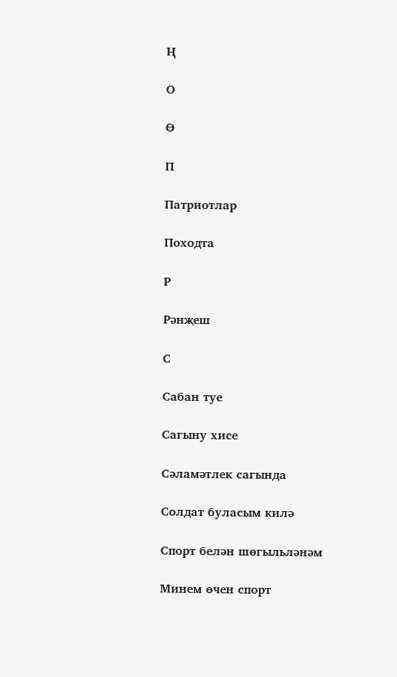Ң

О

Ө

П

Патриотлар

Походта

Р

Рәнҗеш

С

Сабан туе

Сагыну хисе

Сәламәтлек сагында

Солдат буласым килә

Спорт белән шөгыльләнәм

Минем өчен спорт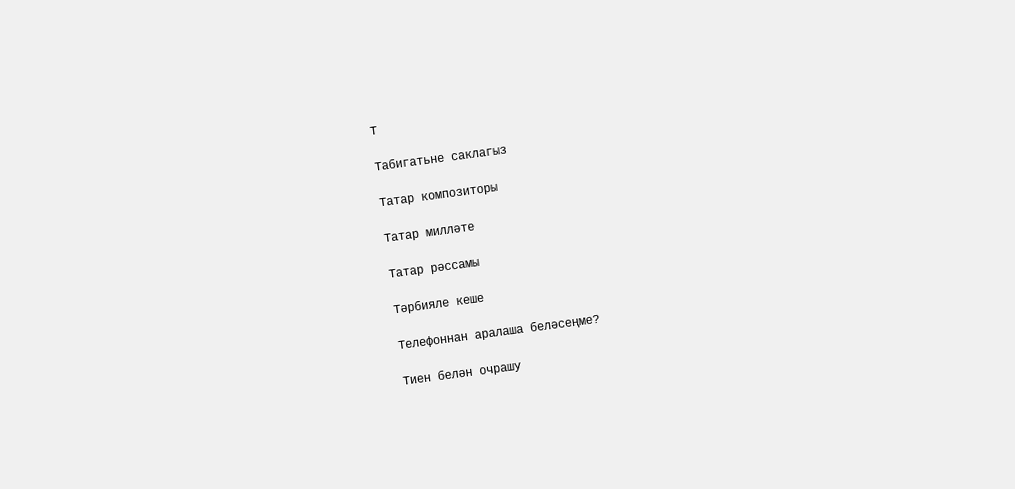Т

Табигатьне саклагыз

Татар композиторы

Татар милләте

Татар рәссамы

Тәрбияле кеше

Телефоннан аралаша беләсеңме?

Тиен белән очрашу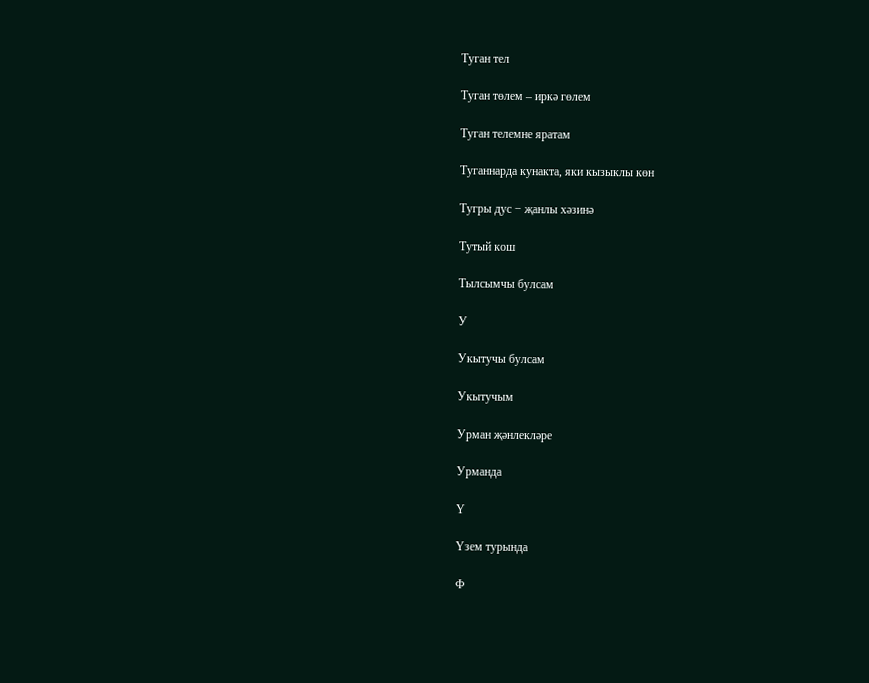Туган тел

Туган төлем – иркә гөлем

Туган телемне яратам

Туганнарда кунакта, яки кызыклы көн

Тугры дус − җанлы хәзинә

Тутый кош

Тылсымчы булсам

У

Укытучы булсам

Укытучым

Урман җәнлекләре

Урманда

Ү

Үзем турында

Ф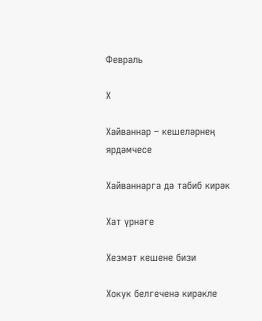Февраль

Х

Хайваннар – кешеләрнең ярдәмчесе

Хайваннарга да табиб кирәк

Хат үрнәге

Хезмәт кешене бизи

Хокук белгеченә кирәкле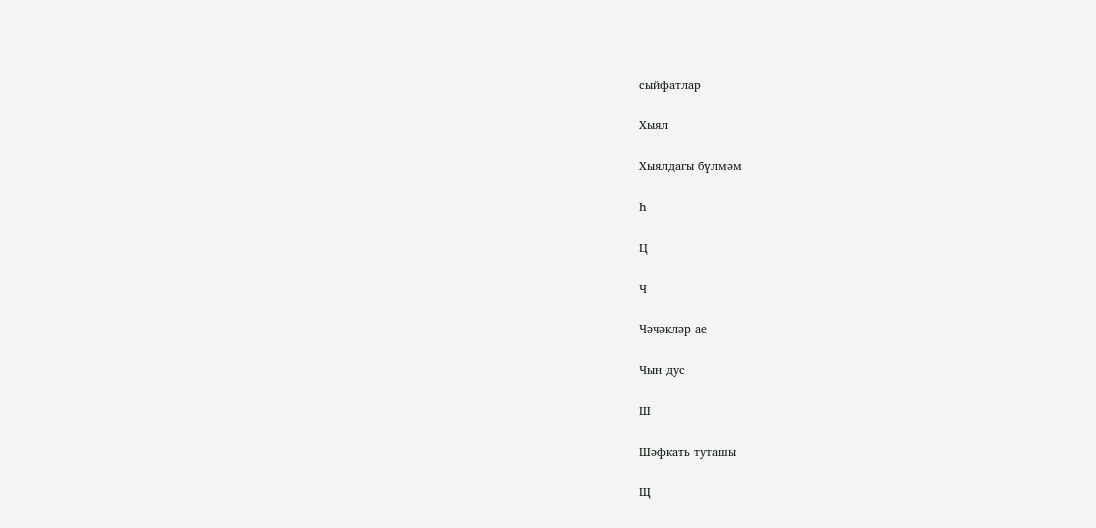сыйфатлар

Хыял

Хыялдагы бүлмәм

Һ

Ц

Ч

Чәчәкләр ае

Чын дус

Ш

Шәфкать туташы

Щ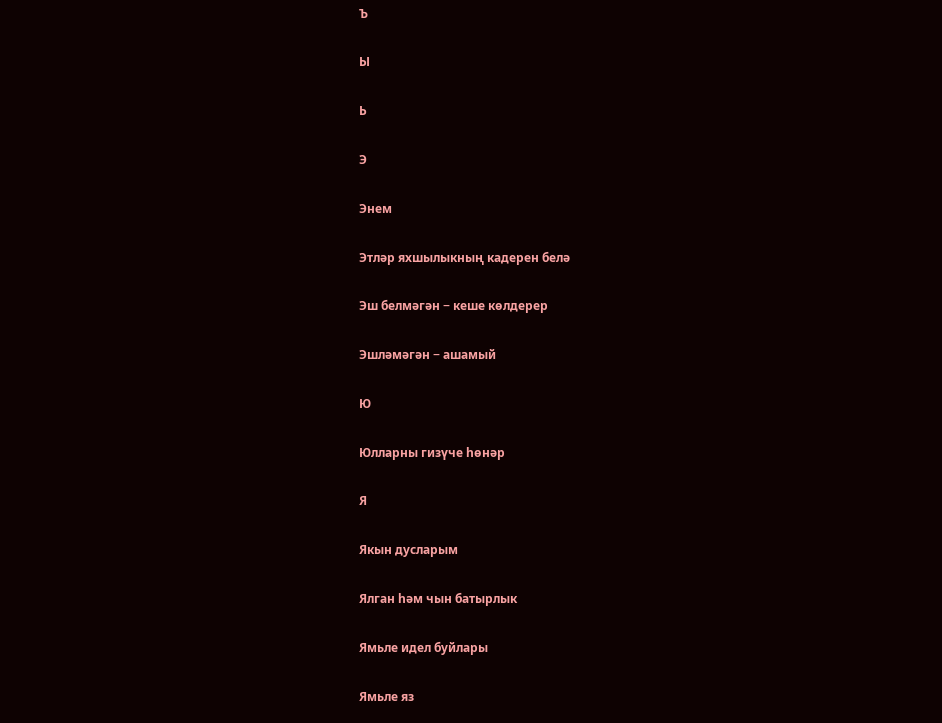Ъ

Ы

Ь

Э

Энем

Этләр яхшылыкның кадерен белә

Эш белмәгән − кеше көлдерер

Эшләмәгән − ашамый

Ю

Юлларны гизүче һөнәр

Я

Якын дусларым

Ялган һәм чын батырлык

Ямьле идел буйлары

Ямьле яз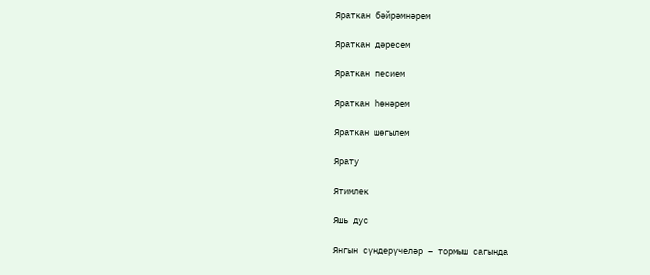Яраткан бәйрәмнәрем

Яраткан дәресем

Яраткан песием

Яраткан һөнәрем

Яраткан шөгылем

Ярату

Ятимлек

Яшь дус

Янгын сүндерүчеләр − тормыш сагында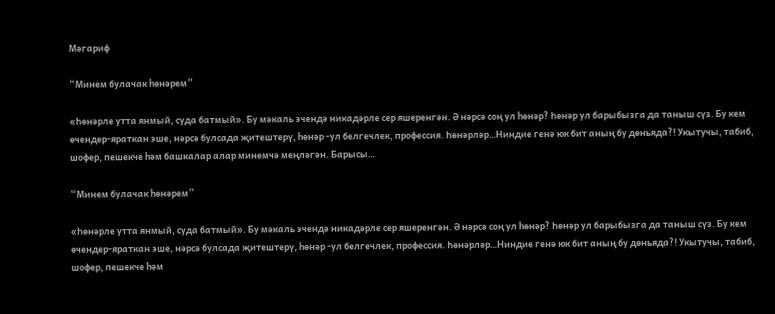Мәгариф

“Минем булачак һөнәрем”

«Һөнәрле утта янмый, суда батмый». Бу мәкаль эчендә никадәрле сер яшеренгән. Ә нәрсә соң ул һөнәр? Һөнәр ул барыбызга да таныш сүз. Бу кем өчендер-яраткан эше, нәрсә булсада җитештерү, һөнәр -ул белгечлек, профессия. Һөнәрләр…Ниндие генә юк бит аның бу дөньяда?! Укытучы, табиб, шофер, пешекче һәм башкалар алар минемчә меңләгән. Барысы…

“Минем булачак һөнәрем”

«Һөнәрле утта янмый, суда батмый». Бу мәкаль эчендә никадәрле сер яшеренгән. Ә нәрсә соң ул һөнәр? Һөнәр ул барыбызга да таныш сүз. Бу кем өчендер-яраткан эше, нәрсә булсада җитештерү, һөнәр -ул белгечлек, профессия. Һөнәрләр…Ниндие генә юк бит аның бу дөньяда?! Укытучы, табиб, шофер, пешекче һәм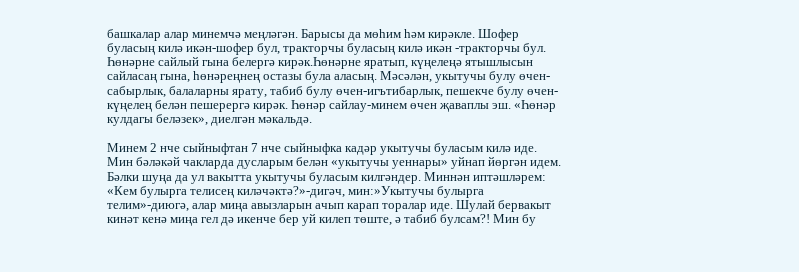башкалар алар минемчә меңләгән. Барысы да мөһим һәм кирәкле. Шофер буласың килә икән-шофер бул, тракторчы буласың килә икән -тракторчы бул. Һөнәрне сайлый гына белергә кирәк.Һөнәрне яратып, күңелеңә ятышлысын сайласаң гына, һөнәреңнең остазы була аласың. Мәсәлән, укытучы булу өчен-сабырлык, балаларны ярату, табиб булу өчен-игътибарлык, пешекче булу өчен-күңелең белән пешерергә кирәк. Һөнәр сайлау-минем өчен җаваплы эш. «Һөнәр кулдагы беләзек», диелгән мәкальдә.

Минем 2 нче сыйныфтан 7 нче сыйныфка кадәр укытучы буласым килә иде. Мин бәләкәй чакларда дусларым белән «укытучы уеннары» уйнап йөргән идем. Бәлки шуңа да ул вакытта укытучы буласым килгәндер. Миннән иптәшләрем: «Кем булырга телисең киләчәктә?»-дигәч, мин:»Укытучы булырга телим»-диюгә, алар миңа авызларын ачып карап торалар иде. Шулай бервакыт кинәт кенә миңа гел дә икенче бер уй килеп төште, ә табиб булсам?! Мин бу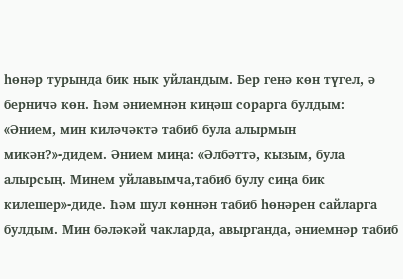һөнәр турында бик нык уйландым. Бер генә көн түгел, ә берничә көн. Һәм әниемнән киңәш сорарга булдым: «Әнием, мин киләчәктә табиб була алырмын микән?»-дидем. Әнием миңа: «Әлбәттә, кызым, була алырсың. Минем уйлавымча,табиб булу сиңа бик килешер»-диде. Һәм шул көннән табиб һөнәрен сайларга булдым. Мин бәләкәй чакларда, авырганда, әниемнәр табиб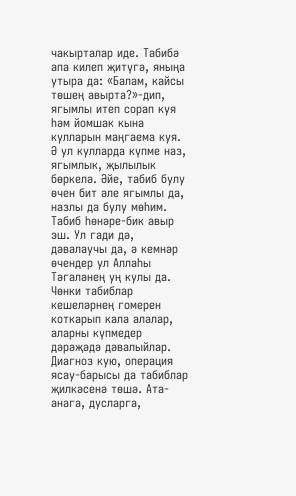чакырталар иде. Табибә апа килеп җитүгә, яныңа утыра да: «Балам, кайсы төшең авырта?»-дип, ягымлы итеп сорап куя һәм йомшак кына кулларын маңгаема куя. Ә ул кулларда күпме наз, ягымлык, җылылык бөркелә. Әйе, табиб булу өчен бит әле ягымлы да, назлы да булу мөһим. Табиб һөнәре-бик авыр эш. Ул гади дә, дәвалаучы да, ә кемнәр өчендер ул Аллаһы Тәгаләнең уң кулы да. Чөнки табиблар кешеләрнең гомерен коткарып кала алалар, аларны күпмедер дәрәҗәдә дәвалыйлар. Диагноз кую, операция ясау-барысы да табиблар җилкәсенә төшә. Ата-анага, дусларга,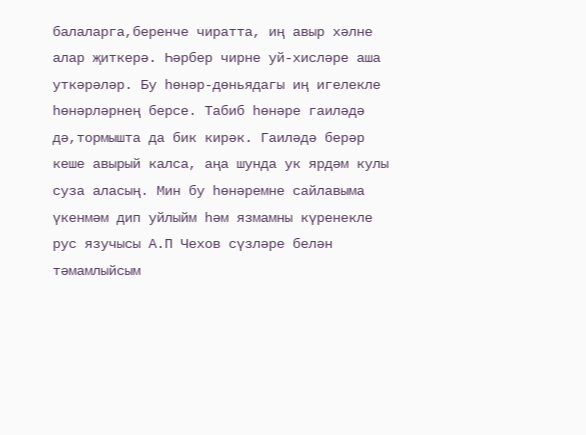балаларга,беренче чиратта, иң авыр хәлне алар җиткерә. Һәрбер чирне уй-хисләре аша уткәрәләр. Бу һөнәр-дөньядагы иң игелекле һөнәрләрнең берсе. Табиб һөнәре гаиләдә дә,тормышта да бик кирәк. Гаиләдә берәр кеше авырый калса, аңа шунда ук ярдәм кулы суза аласың. Мин бу һөнәремне сайлавыма үкенмәм дип уйлыйм һәм язмамны күренекле рус язучысы А.П Чехов сүзләре белән тәмамлыйсым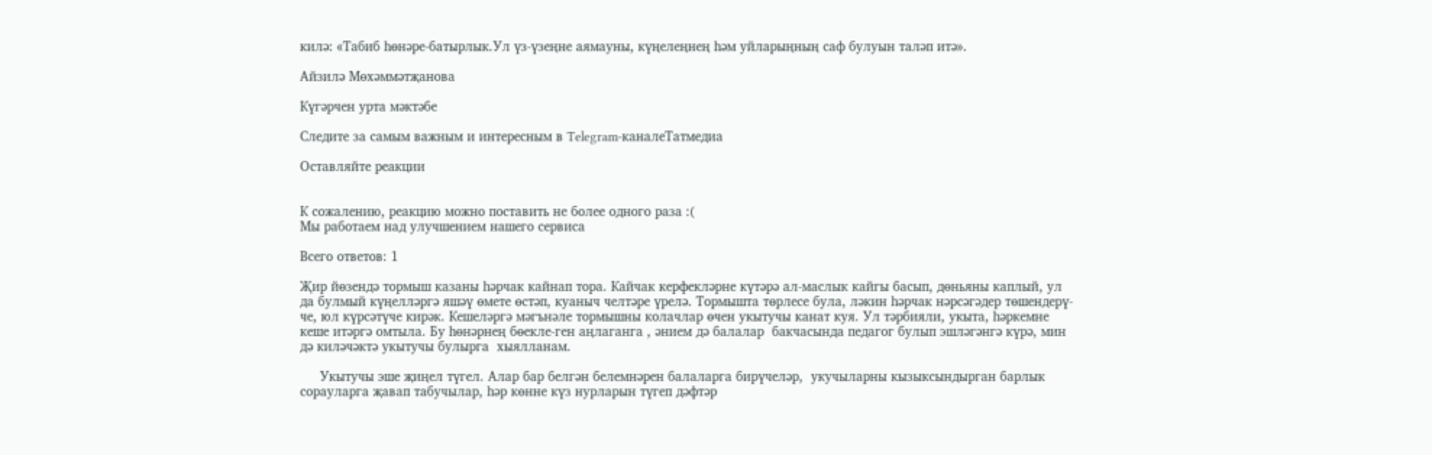килә: «Табиб һөнәре-батырлык.Ул үз-үзеңне аямауны, күңелеңнең һәм уйларыңның саф булуын таләп итә».

Айзилә Мөхәммәтҗанова

Күгәрчен урта мәктәбе

Следите за самым важным и интересным в Telegram-каналеТатмедиа

Оставляйте реакции


К сожалению, реакцию можно поставить не более одного раза :(
Мы работаем над улучшением нашего сервиса

Всего ответов: 1

Җир йөзендә тормыш казаны һәрчак кайнап тора. Кайчак керфекләрне күтәрә ал-маслык кайгы басып, дөньяны каплый, ул да булмый күңелләргә яшәү өмете өстәп, куаныч челтәре үрелә. Тормышта төрлесе була, ләкин һәрчак нәрсәгәдер төшендерү-че, юл күрсәтүче кирәк. Кешеләргә мәгънәле тормышны колачлар өчен укытучы канат куя. Ул тәрбияли, укыта, һәркемне кеше итәргә омтыла. Бу һөнәрнең бөекле-ген аңлаганга , әнием дә балалар  бакчасында педагог булып эшләгәнгә күрә, мин дә киләчәктә укытучы булырга  хыялланам.

     Укытучы эше җиңел түгел. Алар бар белгән белемнәрен балаларга бирүчеләр,  укучыларны кызыксындырган барлык сорауларга җавап табучылар, һәр көнне күз нурларын түгеп дәфтәр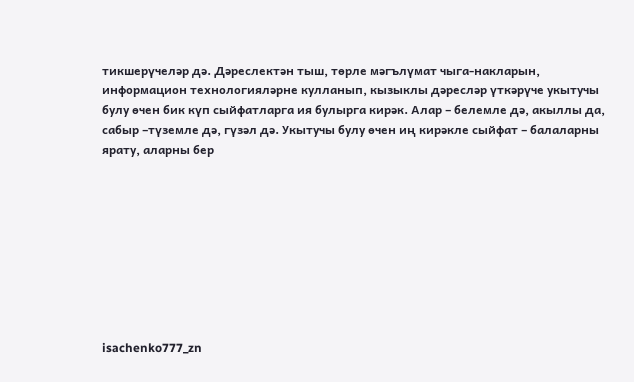тикшерүчеләр дә. Дәреслектән тыш, төрле мәгълүмат чыга-накларын, информацион технологияләрне кулланып, кызыклы дәресләр үткәрүче укытучы булу өчен бик күп сыйфатларга ия булырга кирәк. Алар – белемле дә, акыллы да, сабыр –түземле дә, гүзәл дә. Укытучы булу өчен иң кирәкле сыйфат – балаларны ярату, аларны бер









isachenko777_zn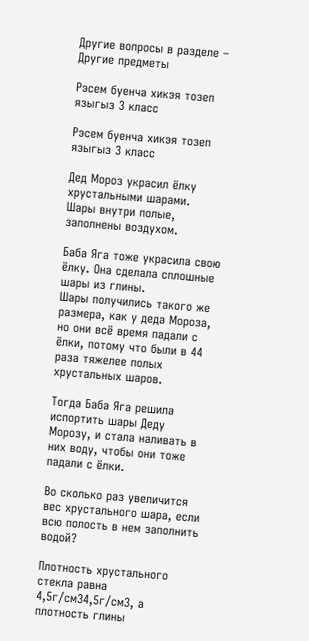Другие вопросы в разделе – Другие предметы

Рэсем буенча хикэя тозеп языгыз 3 класс

Рэсем буенча хикэя тозеп языгыз 3 класс

Дед Мороз украсил ёлку хрустальными шарами.
Шары внутри полые, заполнены воздухом.

Баба Яга тоже украсила свою ёлку. Она сделала сплошные шары из глины.
Шары получились такого же размера, как у деда Мороза, но они всё время падали с ёлки, потому что были в 44 раза тяжелее полых хрустальных шаров.

Тогда Баба Яга решила испортить шары Деду Морозу, и стала наливать в них воду, чтобы они тоже падали с ёлки.

Во сколько раз увеличится вес хрустального шара, если всю полость в нем заполнить водой?

Плотность хрустального стекла равна 4,5г/см34,5г/см3, а плотность глины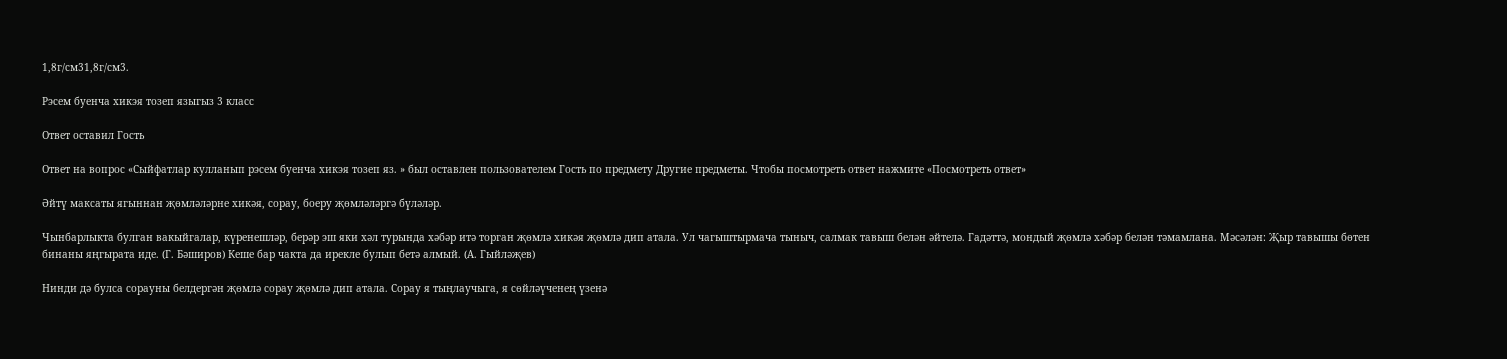1,8г/см31,8г/см3.

Рэсем буенча хикэя тозеп языгыз 3 класс

Ответ оставил Гость

Ответ на вопрос «Сыйфатлар кулланып рэсем буенча хикэя тозеп яз. » был оставлен пользователем Гость по предмету Другие предметы. Чтобы посмотреть ответ нажмите «Посмотреть ответ»

Әйтү максаты ягыннан җөмләләрне хикәя, сорау, боеру җөмләләргә бүләләр.

Чынбарлыкта булган вакыйгалар, күренешләр, берәр эш яки хәл турында хәбәр итә торган җөмлә хикәя җөмлә дип атала. Ул чагыштырмача тыныч, салмак тавыш белән әйтелә. Гадәттә, мондый җөмлә хәбәр белән тәмамлана. Мәсәлән: Җыр тавышы бөтен бинаны яңгырата иде. (Г. Бәширов) Кеше бар чакта да ирекле булып бетә алмый. (А. Гыйләҗев)

Нинди дә булса сорауны белдергән җөмлә сорау җөмлә дип атала. Сорау я тыңлаучыга, я сөйләүченең үзенә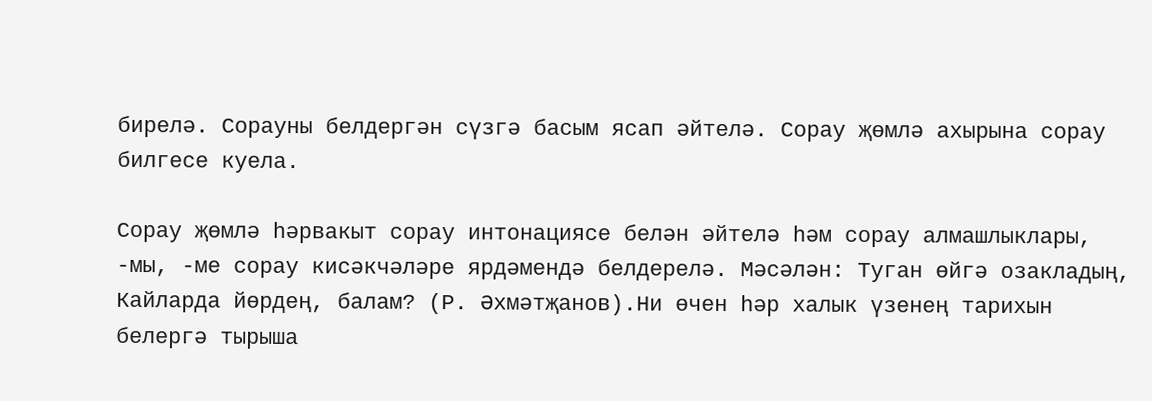бирелә. Сорауны белдергән сүзгә басым ясап әйтелә. Сорау җөмлә ахырына сорау билгесе куела.

Сорау җөмлә һәрвакыт сорау интонациясе белән әйтелә һәм сорау алмашлыклары, -мы, -ме сорау кисәкчәләре ярдәмендә белдерелә. Мәсәлән: Туган өйгә озакладың, Кайларда йөрдең, балам? (Р. Әхмәтҗанов).Ни өчен һәр халык үзенең тарихын белергә тырыша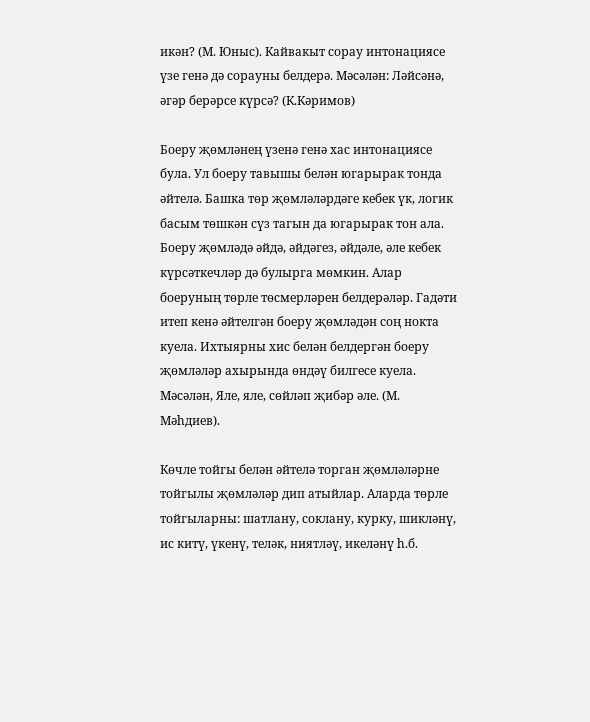икән? (М. Юныс). Кайвакыт сорау интонациясе үзе генә дә сорауны белдерә. Мәсәлән: Ләйсәнә, әгәр берәрсе күрсә? (К.Кәримов)

Боеру җөмләнең үзенә генә хас интонациясе була. Ул боеру тавышы белән югарырак тонда әйтелә. Башка төр җөмләләрдәге кебек үк, логик басым төшкән сүз тагын да югарырак тон ала. Боеру җөмләдә әйдә, әйдәгез, әйдәле, әле кебек күрсәткечләр дә булырга мөмкин. Алар боеруның төрле төсмерләрен белдерәләр. Гадәти итеп кенә әйтелгән боеру җөмләдән соң нокта куела. Ихтыярны хис белән белдергән боеру җөмләләр ахырында өндәү билгесе куела. Мәсәлән, Яле, яле, сөйләп җибәр әле. (М. Мәһдиев).

Көчле тойгы белән әйтелә торган җөмләләрне тойгылы җөмләләр дип атыйлар. Аларда төрле тойгыларны: шатлану, соклану, курку, шикләнү, ис китү, үкенү, теләк, ниятләү, икеләнү һ.б.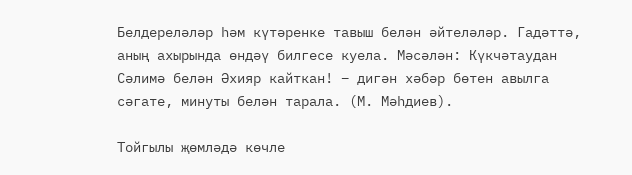Белдереләләр һәм күтәренке тавыш белән әйтеләләр. Гадәттә, аның ахырында өндәү билгесе куела. Мәсәлән: Күкчәтаудан Сәлимә белән Әхияр кайткан! – дигән хәбәр бөтен авылга сәгате, минуты белән тарала. (М. Мәһдиев).

Тойгылы җөмләдә көчле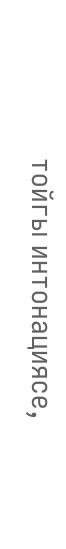тойгы интонациясе,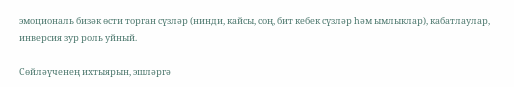эмоциональ бизәк өсти торган сүзләр (нинди, кайсы, соң, бит кебек сүзләр һәм ымлыклар), кабатлаулар, инверсия зур роль уйный.

Сөйләүченең ихтыярын, эшләргә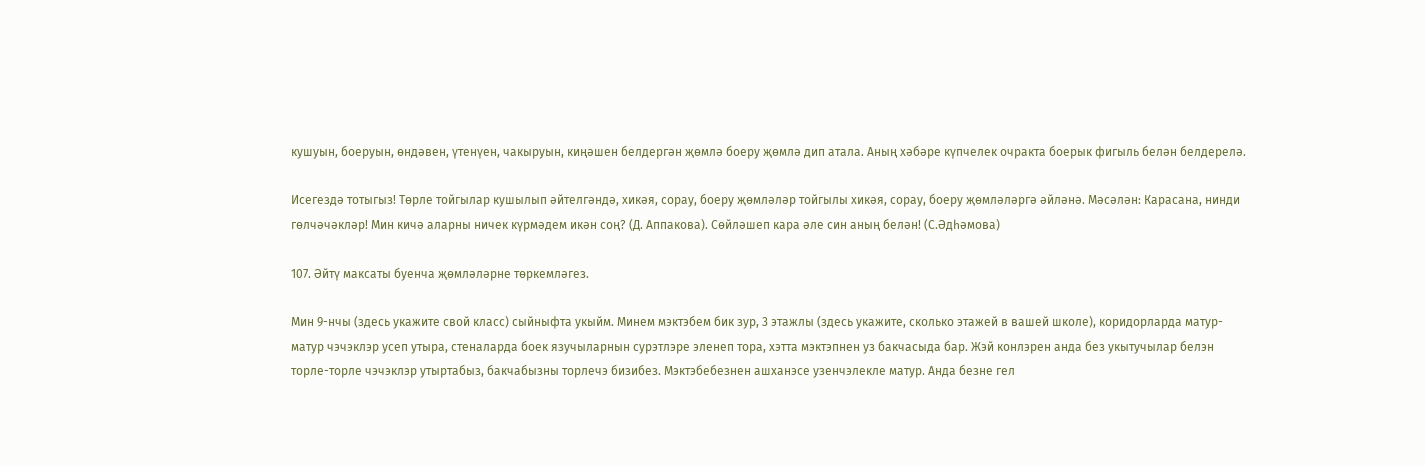кушуын, боеруын, өндәвен, үтенүен, чакыруын, киңәшен белдергән җөмлә боеру җөмлә дип атала. Аның хәбәре күпчелек очракта боерык фигыль белән белдерелә.

Исегездә тотыгыз! Төрле тойгылар кушылып әйтелгәндә, хикәя, сорау, боеру җөмләләр тойгылы хикәя, сорау, боеру җөмләләргә әйләнә. Мәсәлән: Карасана, нинди гөлчәчәкләр! Мин кичә аларны ничек күрмәдем икән соң? (Д. Аппакова). Сөйләшеп кара әле син аның белән! (С.Әдһәмова)

107. Әйтү максаты буенча җөмләләрне төркемләгез.

Мин 9-нчы (здесь укажите свой класс) сыйныфта укыйм. Минем мэктэбем бик зур, 3 этажлы (здесь укажите, сколько этажей в вашей школе), коридорларда матур-матур чэчэклэр усеп утыра, стеналарда боек язучыларнын сурэтлэре эленеп тора, хэтта мэктэпнен уз бакчасыда бар. Жэй конлэрен анда без укытучылар белэн торле-торле чэчэклэр утыртабыз, бакчабызны торлечэ бизибез. Мэктэбебезнен ашханэсе узенчэлекле матур. Анда безне гел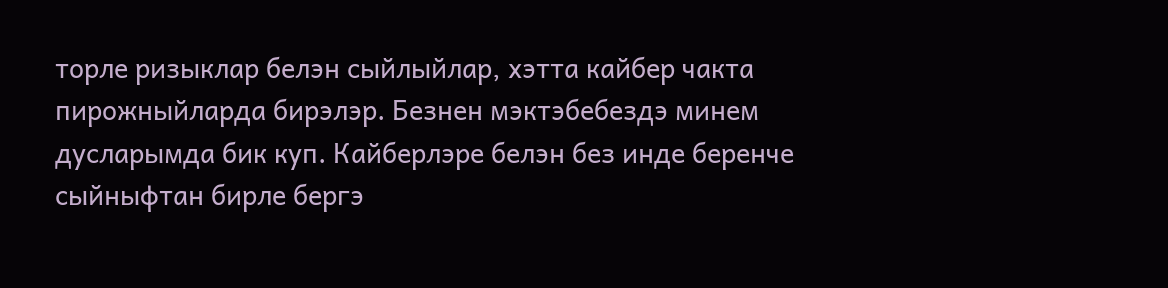торле ризыклар белэн сыйлыйлар, хэтта кайбер чакта пирожныйларда бирэлэр. Безнен мэктэбебездэ минем дусларымда бик куп. Кайберлэре белэн без инде беренче сыйныфтан бирле бергэ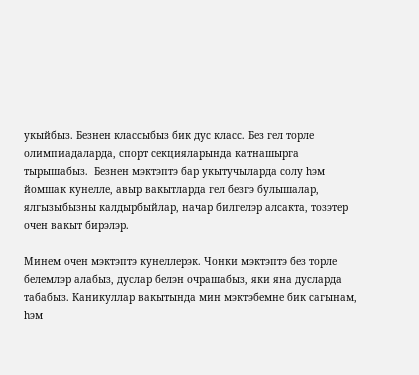укыйбыз. Безнен классыбыз бик дус класс. Без гел торле олимпиадаларда, спорт секцияларында катнашырга тырышабыз.  Безнен мэктэптэ бар укытучыларда солу hэм йомшак кунелле, авыр вакытларда гел безгэ булышалар, ялгызыбызны калдырбыйлар, начар билгелэр алсакта, тозэтер очен вакыт бирэлэр.

Минем очен мэктэптэ кунеллерэк. Чонки мэктэптэ без торле белемлэр алабыз, дуслар белэн очрашабыз, яки яна дусларда табабыз. Каникуллар вакытында мин мэктэбемне бик сагынам, hэм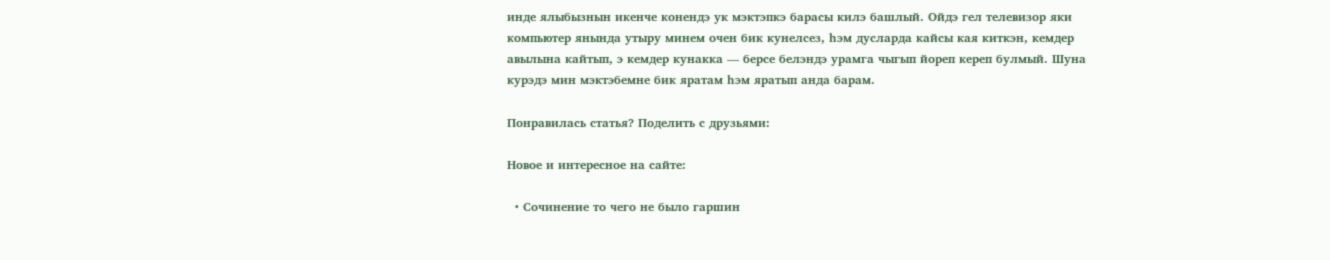инде ялыбызнын икенче конендэ ук мэктэпкэ барасы килэ башлый. Ойдэ гел телевизор яки компьютер янында утыру минем очен бик кунелсез, hэм дусларда кайсы кая киткэн, кемдер авылына кайтып, э кемдер кунакка — берсе белэндэ урамга чыгып йореп кереп булмый. Шуна курэдэ мин мэктэбемне бик яратам hэм яратып анда барам.

Понравилась статья? Поделить с друзьями:

Новое и интересное на сайте:

  • Сочинение то чего не было гаршин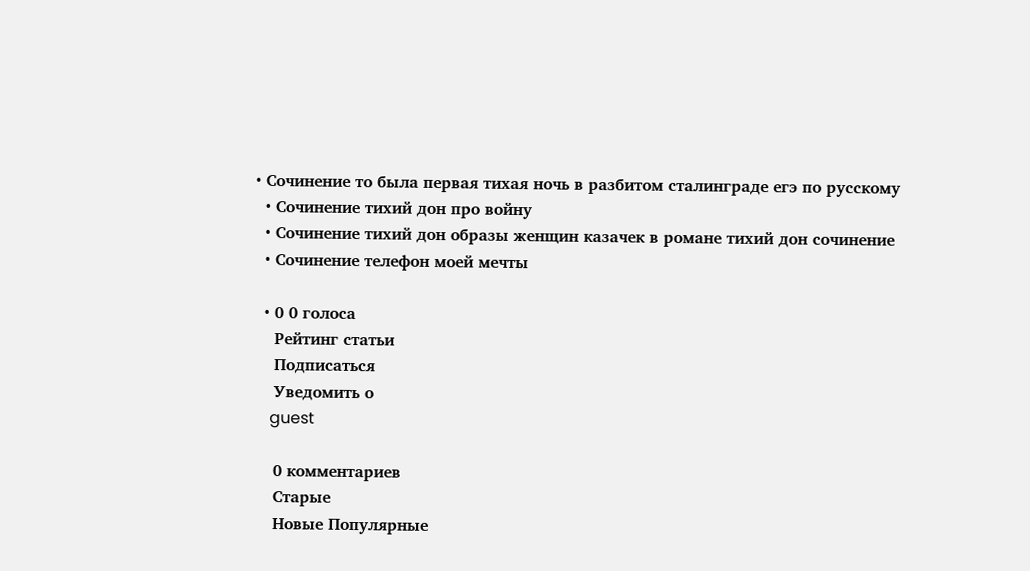• Сочинение то была первая тихая ночь в разбитом сталинграде егэ по русскому
  • Сочинение тихий дон про войну
  • Сочинение тихий дон образы женщин казачек в романе тихий дон сочинение
  • Сочинение телефон моей мечты

  • 0 0 голоса
    Рейтинг статьи
    Подписаться
    Уведомить о
    guest

    0 комментариев
    Старые
    Новые Популярные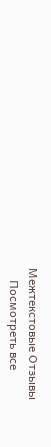Межтекстовые Отзывы
    Посмотреть все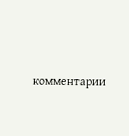комментарии